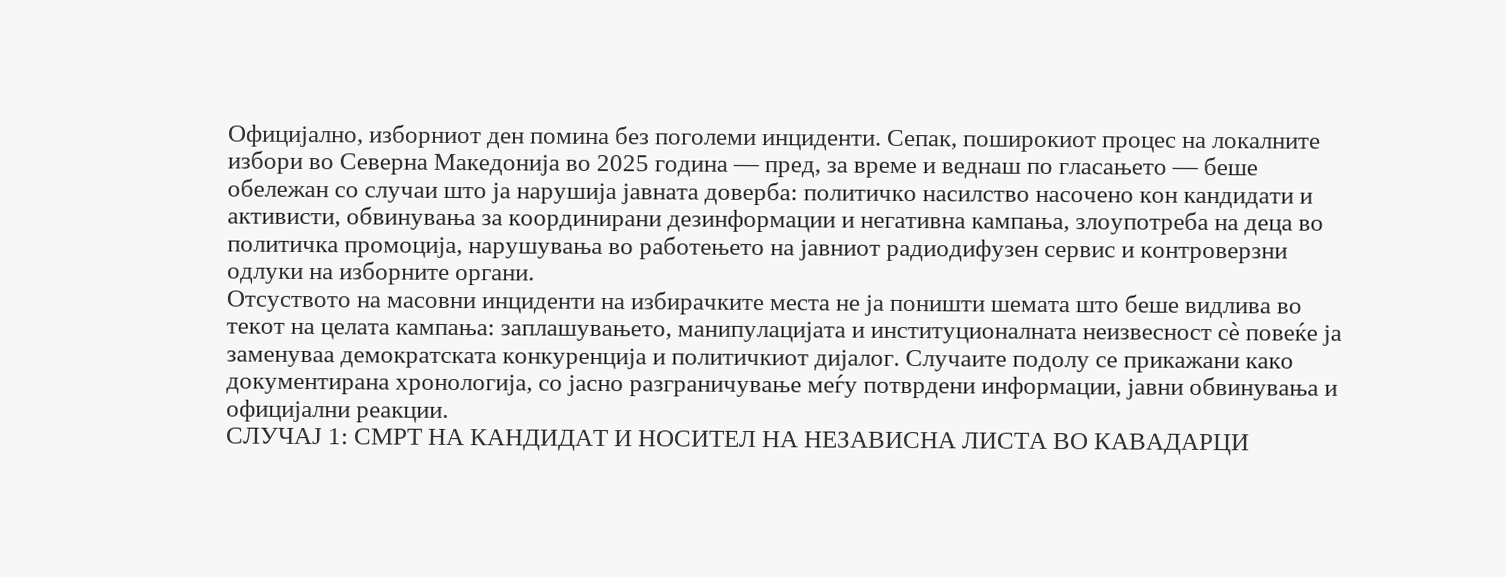Официјално, изборниот ден помина без поголеми инциденти. Сепак, поширокиот процес на локалните избори во Северна Македонија во 2025 година — пред, за време и веднаш по гласањето — беше обележан со случаи што ја нарушија јавната доверба: политичко насилство насочено кон кандидати и активисти, обвинувања за координирани дезинформации и негативна кампања, злоупотреба на деца во политичка промоција, нарушувања во работењето на јавниот радиодифузен сервис и контроверзни одлуки на изборните органи.
Отсуството на масовни инциденти на избирачките места не ја поништи шемата што беше видлива во текот на целата кампања: заплашувањето, манипулацијата и институционалната неизвесност сè повеќе ја заменуваа демократската конкуренција и политичкиот дијалог. Случаите подолу се прикажани како документирана хронологија, со јасно разграничување меѓу потврдени информации, јавни обвинувања и официјални реакции.
СЛУЧАЈ 1: СМРТ НА КАНДИДАТ И НОСИТЕЛ НА НЕЗАВИСНА ЛИСТА ВО КАВАДАРЦИ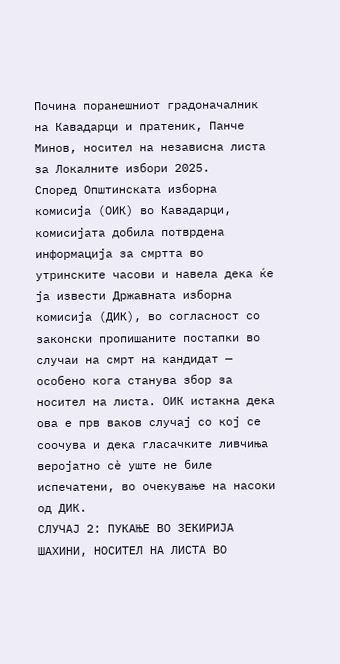Почина поранешниот градоначалник на Кавадарци и пратеник, Панче Минов, носител на независна листа за Локалните избори 2025.
Според Општинската изборна комисија (ОИК) во Кавадарци, комисијата добила потврдена информација за смртта во утринските часови и навела дека ќе ја извести Државната изборна комисија (ДИК), во согласност со законски пропишаните постапки во случаи на смрт на кандидат — особено кога станува збор за носител на листа. ОИК истакна дека ова е прв ваков случај со кој се соочува и дека гласачките ливчиња веројатно сè уште не биле испечатени, во очекување на насоки од ДИК.
СЛУЧАЈ 2: ПУКАЊЕ ВО ЗЕКИРИЈА ШАХИНИ, НОСИТЕЛ НА ЛИСТА ВО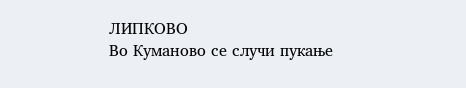ЛИПКОВО
Во Куманово се случи пукање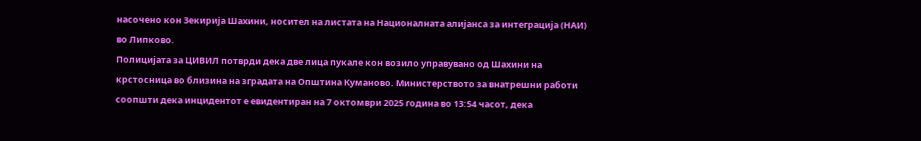насочено кон Зекирија Шахини, носител на листата на Националната алијанса за интеграција (НАИ) во Липково.
Полицијата за ЦИВИЛ потврди дека две лица пукале кон возило управувано од Шахини на крстосница во близина на зградата на Општина Куманово. Министерството за внатрешни работи соопшти дека инцидентот е евидентиран на 7 октомври 2025 година во 13:54 часот, дека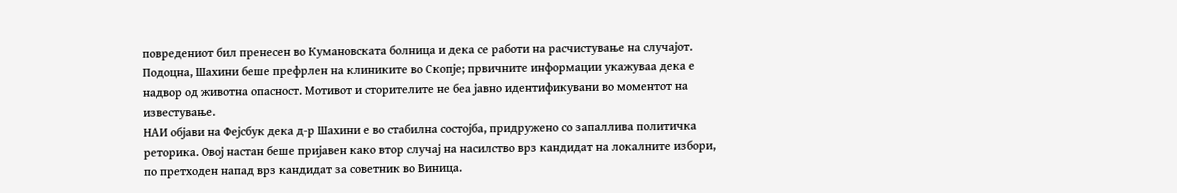повредениот бил пренесен во Кумановската болница и дека се работи на расчистување на случајот. Подоцна, Шахини беше префрлен на клиниките во Скопје; првичните информации укажуваа дека е надвор од животна опасност. Мотивот и сторителите не беа јавно идентификувани во моментот на известување.
НАИ објави на Фејсбук дека д-р Шахини е во стабилна состојба, придружено со запаллива политичка реторика. Овој настан беше пријавен како втор случај на насилство врз кандидат на локалните избори, по претходен напад врз кандидат за советник во Виница.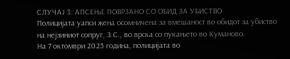СЛУЧАЈ 3: АПСЕЊЕ ПОВРЗАНО СО ОБИД ЗА УБИСТВО
Полицијата уапси жена осомничена за вмешаност во обидот за убиство на нејзиниот сопруг, З.С., во врска со пукањето во Куманово.
На 7 октомври 2025 година, полицијата во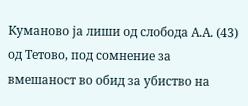Куманово ја лиши од слобода А.А. (43) од Тетово, под сомнение за вмешаност во обид за убиство на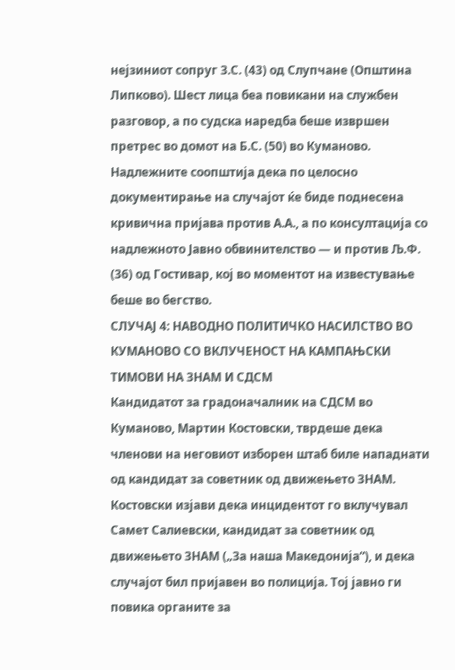нејзиниот сопруг З.С. (43) од Слупчане (Општина Липково). Шест лица беа повикани на службен разговор, а по судска наредба беше извршен претрес во домот на Б.С. (50) во Куманово.
Надлежните соопштија дека по целосно документирање на случајот ќе биде поднесена кривична пријава против А.А., а по консултација со надлежното Јавно обвинителство — и против Љ.Ф. (36) од Гостивар, кој во моментот на известување беше во бегство.
СЛУЧАЈ 4: НАВОДНО ПОЛИТИЧКО НАСИЛСТВО ВО КУМАНОВО СО ВКЛУЧЕНОСТ НА КАМПАЊСКИ ТИМОВИ НА ЗНАМ И СДСМ
Кандидатот за градоначалник на СДСМ во Куманово, Мартин Костовски, тврдеше дека членови на неговиот изборен штаб биле нападнати од кандидат за советник од движењето ЗНАМ.
Костовски изјави дека инцидентот го вклучувал Самет Салиевски, кандидат за советник од движењето ЗНАМ („За наша Македонија“), и дека случајот бил пријавен во полиција. Тој јавно ги повика органите за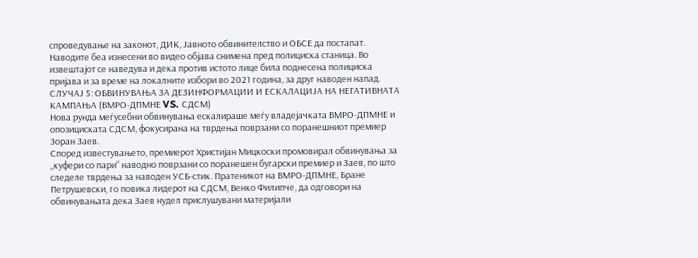спроведување на законот, ДИК, Јавното обвинителство и ОБСЕ да постапат.
Наводите беа изнесени во видео објава снимена пред полициска станица. Во извештајот се наведува и дека против истото лице била поднесена полициска пријава и за време на локалните избори во 2021 година, за друг наводен напад.
СЛУЧАЈ 5: ОБВИНУВАЊА ЗА ДЕЗИНФОРМАЦИИ И ЕСКАЛАЦИЈА НА НЕГАТИВНАТА КАМПАЊА (ВМРО-ДПМНЕ VS. СДСМ)
Нова рунда меѓусебни обвинувања ескалираше меѓу владејачката ВМРО-ДПМНЕ и опозициската СДСМ, фокусирана на тврдења поврзани со поранешниот премиер Зоран Заев.
Според известувањето, премиерот Христијан Мицкоски промовирал обвинувања за „куфери со пари“ наводно поврзани со поранешен бугарски премиер и Заев, по што следеле тврдења за наводен УСБ-стик. Пратеникот на ВМРО-ДПМНЕ, Бране Петрушевски, го повика лидерот на СДСМ, Венко Филипче, да одговори на обвинувањата дека Заев нудел прислушувани материјали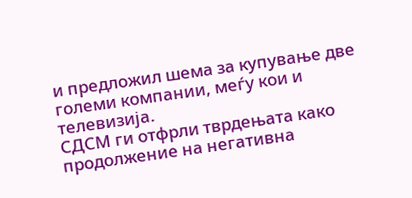и предложил шема за купување две големи компании, меѓу кои и телевизија.
СДСМ ги отфрли тврдењата како продолжение на негативна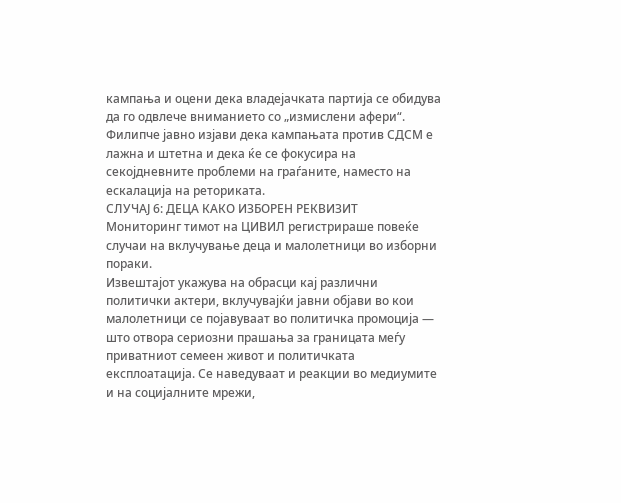кампања и оцени дека владејачката партија се обидува да го одвлече вниманието со „измислени афери“. Филипче јавно изјави дека кампањата против СДСМ е лажна и штетна и дека ќе се фокусира на секојдневните проблеми на граѓаните, наместо на ескалација на реториката.
СЛУЧАЈ 6: ДЕЦА КАКО ИЗБОРЕН РЕКВИЗИТ
Мониторинг тимот на ЦИВИЛ регистрираше повеќе случаи на вклучување деца и малолетници во изборни пораки.
Извештајот укажува на обрасци кај различни политички актери, вклучувајќи јавни објави во кои малолетници се појавуваат во политичка промоција — што отвора сериозни прашања за границата меѓу приватниот семеен живот и политичката експлоатација. Се наведуваат и реакции во медиумите и на социјалните мрежи,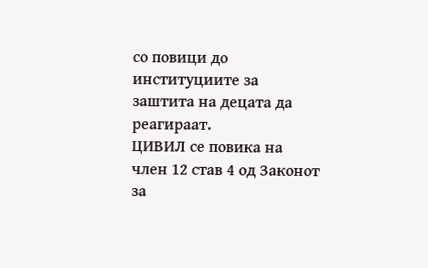со повици до институциите за заштита на децата да реагираат.
ЦИВИЛ се повика на член 12 став 4 од Законот за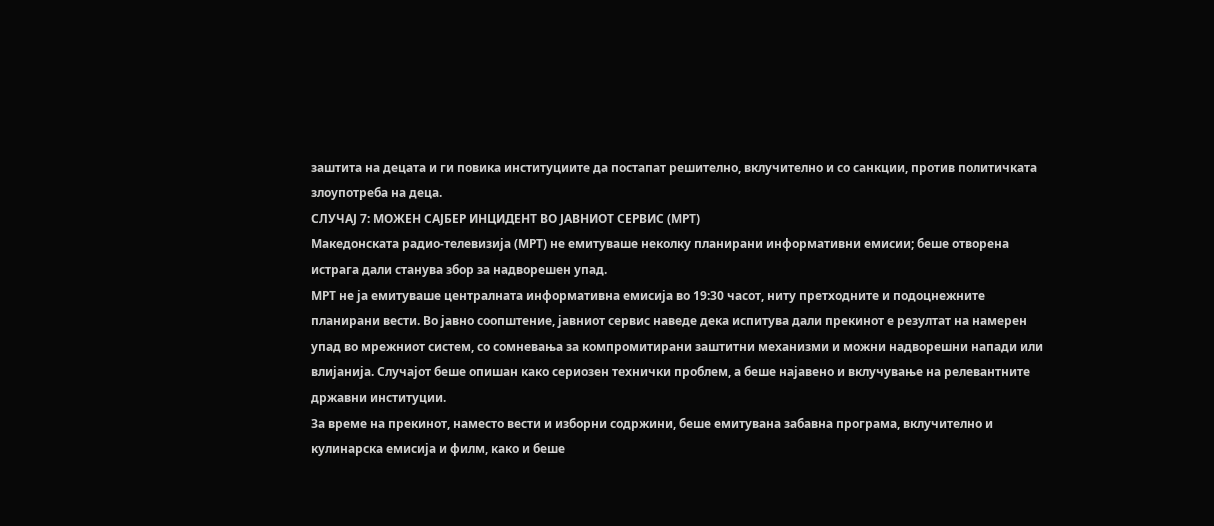заштита на децата и ги повика институциите да постапат решително, вклучително и со санкции, против политичката злоупотреба на деца.
СЛУЧАЈ 7: МОЖЕН САЈБЕР ИНЦИДЕНТ ВО ЈАВНИОТ СЕРВИС (МРТ)
Македонската радио-телевизија (МРТ) не емитуваше неколку планирани информативни емисии; беше отворена истрага дали станува збор за надворешен упад.
МРТ не ја емитуваше централната информативна емисија во 19:30 часот, ниту претходните и подоцнежните планирани вести. Во јавно соопштение, јавниот сервис наведе дека испитува дали прекинот е резултат на намерен упад во мрежниот систем, со сомневања за компромитирани заштитни механизми и можни надворешни напади или влијанија. Случајот беше опишан како сериозен технички проблем, а беше најавено и вклучување на релевантните државни институции.
За време на прекинот, наместо вести и изборни содржини, беше емитувана забавна програма, вклучително и кулинарска емисија и филм, како и беше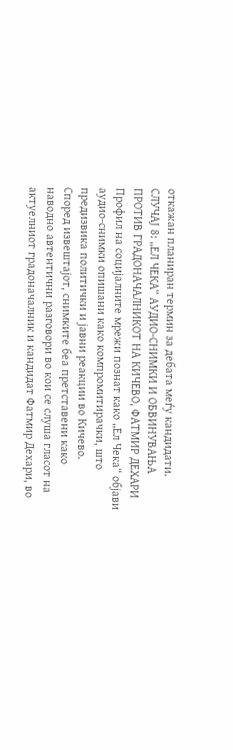откажан планиран термин за дебата меѓу кандидати.
СЛУЧАЈ 8: „ЕЛ ЧЕКА“ АУДИО-СНИМКИ И ОБВИНУВАЊА ПРОТИВ ГРАДОНАЧАЛНИКОТ НА КИЧЕВО, ФАТМИР ДЕХАРИ
Профил на социјалните мрежи познат како „Ел Чека“ објави аудио-снимки опишани како компромитирачки, што предизвика политички и јавни реакции во Кичево.
Според извештајот, снимките беа претставени како наводно автентични разговори во кои се слуша гласот на актуелниот градоначалник и кандидат Фатмир Дехари, во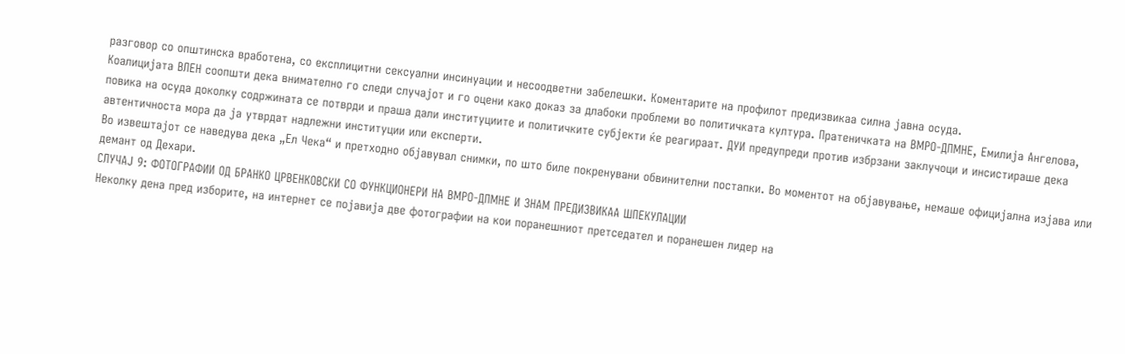разговор со општинска вработена, со експлицитни сексуални инсинуации и несоодветни забелешки. Коментарите на профилот предизвикаа силна јавна осуда.
Коалицијата ВЛЕН соопшти дека внимателно го следи случајот и го оцени како доказ за длабоки проблеми во политичката култура. Пратеничката на ВМРО-ДПМНЕ, Емилија Ангелова, повика на осуда доколку содржината се потврди и праша дали институциите и политичките субјекти ќе реагираат. ДУИ предупреди против избрзани заклучоци и инсистираше дека автентичноста мора да ја утврдат надлежни институции или експерти.
Во извештајот се наведува дека „Ел Чека“ и претходно објавувал снимки, по што биле покренувани обвинителни постапки. Во моментот на објавување, немаше официјална изјава или демант од Дехари.
СЛУЧАЈ 9: ФОТОГРАФИИ ОД БРАНКО ЦРВЕНКОВСКИ СО ФУНКЦИОНЕРИ НА ВМРО-ДПМНЕ И ЗНАМ ПРЕДИЗВИКАА ШПЕКУЛАЦИИ
Неколку дена пред изборите, на интернет се појавија две фотографии на кои поранешниот претседател и поранешен лидер на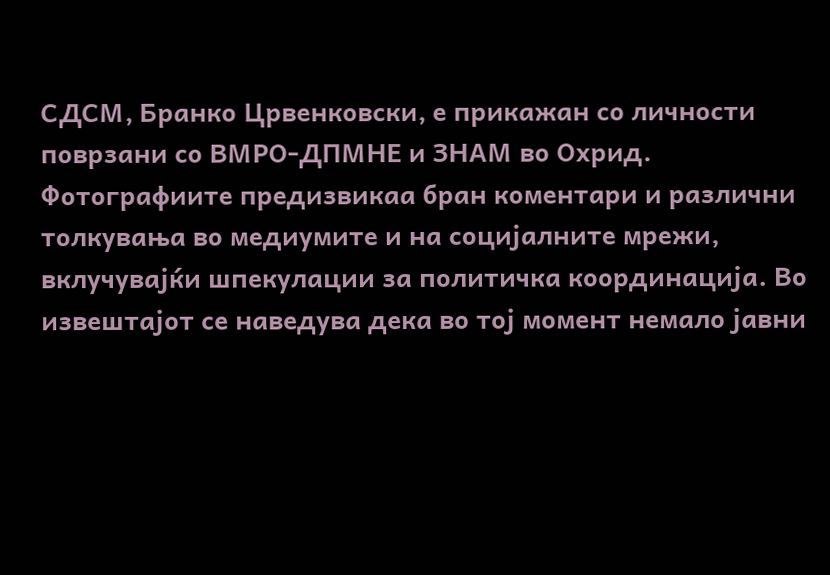СДСМ, Бранко Црвенковски, е прикажан со личности поврзани со ВМРО-ДПМНЕ и ЗНАМ во Охрид.
Фотографиите предизвикаа бран коментари и различни толкувања во медиумите и на социјалните мрежи, вклучувајќи шпекулации за политичка координација. Во извештајот се наведува дека во тој момент немало јавни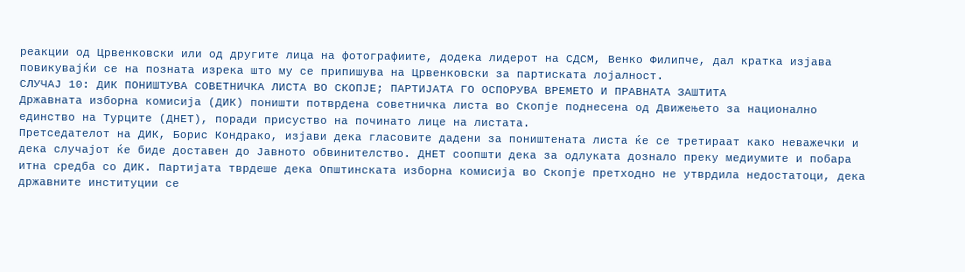реакции од Црвенковски или од другите лица на фотографиите, додека лидерот на СДСМ, Венко Филипче, дал кратка изјава повикувајќи се на позната изрека што му се припишува на Црвенковски за партиската лојалност.
СЛУЧАЈ 10: ДИК ПОНИШТУВА СОВЕТНИЧКА ЛИСТА ВО СКОПЈЕ; ПАРТИЈАТА ГО ОСПОРУВА ВРЕМЕТО И ПРАВНАТА ЗАШТИТА
Државната изборна комисија (ДИК) поништи потврдена советничка листа во Скопје поднесена од Движењето за национално единство на Турците (ДНЕТ), поради присуство на починато лице на листата.
Претседателот на ДИК, Борис Кондрако, изјави дека гласовите дадени за поништената листа ќе се третираат како неважечки и дека случајот ќе биде доставен до Јавното обвинителство. ДНЕТ соопшти дека за одлуката дознало преку медиумите и побара итна средба со ДИК. Партијата тврдеше дека Општинската изборна комисија во Скопје претходно не утврдила недостатоци, дека државните институции се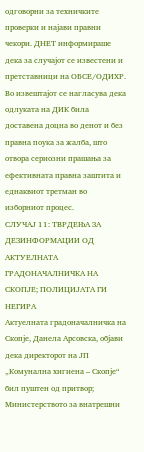одговорни за техничките проверки и најави правни чекори. ДНЕТ информираше дека за случајот се известени и претставници на ОБСЕ/ОДИХР.
Во извештајот се нагласува дека одлуката на ДИК била доставена доцна во денот и без правна поука за жалба, што отвора сериозни прашања за ефективната правна заштита и еднаквиот третман во изборниот процес.
СЛУЧАЈ 11: ТВРДЕЊА ЗА ДЕЗИНФОРМАЦИИ ОД АКТУЕЛНАТА ГРАДОНАЧАЛНИЧКА НА СКОПЈЕ; ПОЛИЦИЈАТА ГИ НЕГИРА
Актуелната градоначалничка на Скопје, Данела Арсовска, објави дека директорот на ЈП „Комунална хигиена – Скопје“ бил пуштен од притвор; Министерството за внатрешни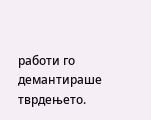работи го демантираше тврдењето.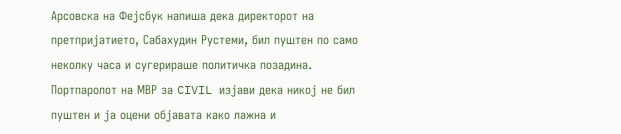Арсовска на Фејсбук напиша дека директорот на претпријатието, Сабахудин Рустеми, бил пуштен по само неколку часа и сугерираше политичка позадина. Портпаролот на МВР за CIVIL изјави дека никој не бил пуштен и ја оцени објавата како лажна и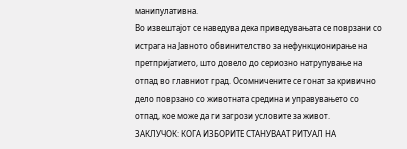манипулативна.
Во извештајот се наведува дека приведувањата се поврзани со истрага на Јавното обвинителство за нефункционирање на претпријатието, што довело до сериозно натрупување на отпад во главниот град. Осомничените се гонат за кривично дело поврзано со животната средина и управувањето со отпад, кое може да ги загрози условите за живот.
ЗАКЛУЧОК: КОГА ИЗБОРИТЕ СТАНУВААТ РИТУАЛ НА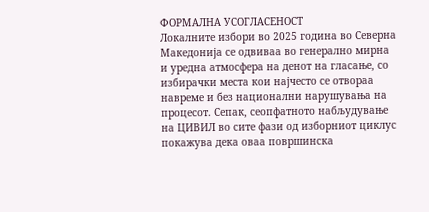ФОРМАЛНА УСОГЛАСЕНОСТ
Локалните избори во 2025 година во Северна Македонија се одвиваа во генерално мирна и уредна атмосфера на денот на гласање, со избирачки места кои најчесто се отвораа навреме и без национални нарушувања на процесот. Сепак, сеопфатното набљудување на ЦИВИЛ во сите фази од изборниот циклус покажува дека оваа површинска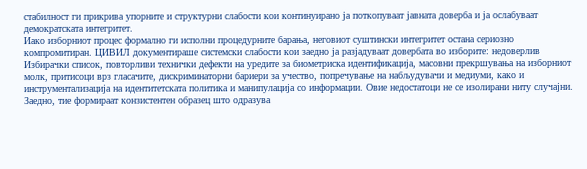стабилност ги прикрива упорните и структурни слабости кои континуирано ја поткопуваат јавната доверба и ја ослабуваат демократската интегритет.
Иако изборниот процес формално ги исполни процедурните барања, неговиот суштински интегритет остана сериозно компромитиран. ЦИВИЛ документираше системски слабости кои заедно ја разјадуваат довербата во изборите: недоверлив Избирачки список, повторливи технички дефекти на уредите за биометриска идентификација, масовни прекршувања на изборниот молк, притисоци врз гласачите, дискриминаторни бариери за учество, попречување на набљудувачи и медиуми, како и инструментализација на идентитетската политика и манипулација со информации. Овие недостатоци не се изолирани ниту случајни. Заедно, тие формираат конзистентен образец што одразува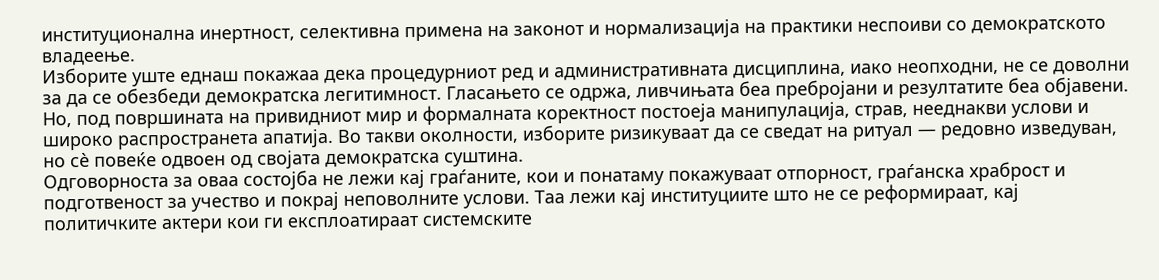институционална инертност, селективна примена на законот и нормализација на практики неспоиви со демократското владеење.
Изборите уште еднаш покажаа дека процедурниот ред и административната дисциплина, иако неопходни, не се доволни за да се обезбеди демократска легитимност. Гласањето се одржа, ливчињата беа пребројани и резултатите беа објавени. Но, под површината на привидниот мир и формалната коректност постоеја манипулација, страв, нееднакви услови и широко распространета апатија. Во такви околности, изборите ризикуваат да се сведат на ритуал — редовно изведуван, но сè повеќе одвоен од својата демократска суштина.
Одговорноста за оваа состојба не лежи кај граѓаните, кои и понатаму покажуваат отпорност, граѓанска храброст и подготвеност за учество и покрај неповолните услови. Таа лежи кај институциите што не се реформираат, кај политичките актери кои ги експлоатираат системските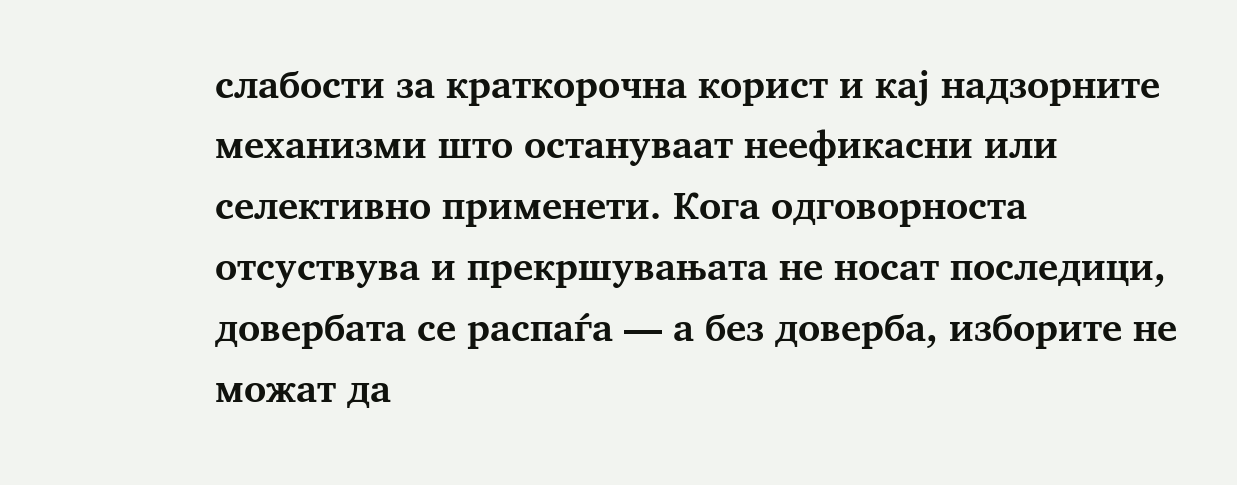слабости за краткорочна корист и кај надзорните механизми што остануваат неефикасни или селективно применети. Кога одговорноста отсуствува и прекршувањата не носат последици, довербата се распаѓа — а без доверба, изборите не можат да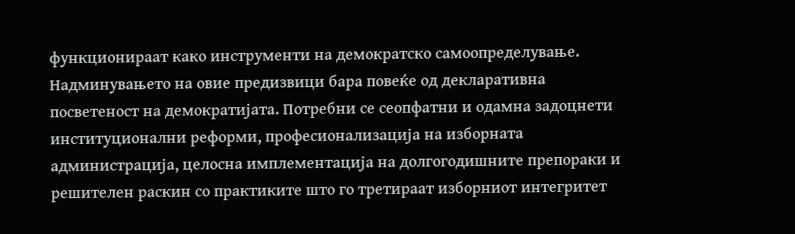функционираат како инструменти на демократско самоопределување.
Надминувањето на овие предизвици бара повеќе од декларативна посветеност на демократијата. Потребни се сеопфатни и одамна задоцнети институционални реформи, професионализација на изборната администрација, целосна имплементација на долгогодишните препораки и решителен раскин со практиките што го третираат изборниот интегритет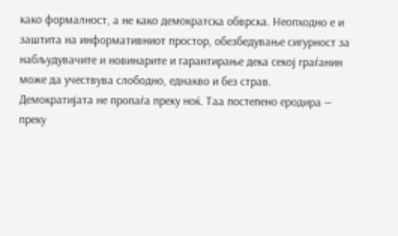како формалност, а не како демократска обврска. Неопходно е и заштита на информативниот простор, обезбедување сигурност за набљудувачите и новинарите и гарантирање дека секој граѓанин може да учествува слободно, еднакво и без страв.
Демократијата не пропаѓа преку ноќ. Таа постепено еродира — преку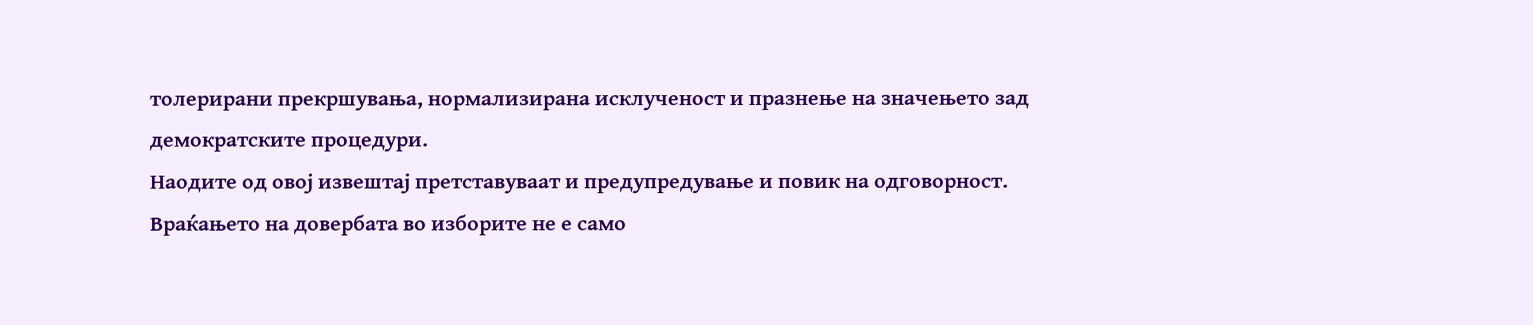толерирани прекршувања, нормализирана исклученост и празнење на значењето зад демократските процедури.
Наодите од овој извештај претставуваат и предупредување и повик на одговорност. Враќањето на довербата во изборите не е само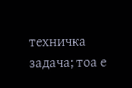техничка задача; тоа е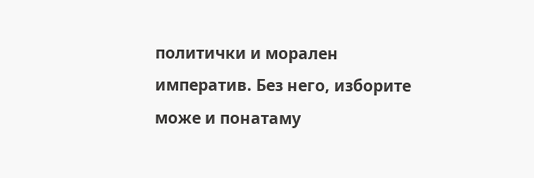политички и морален императив. Без него, изборите може и понатаму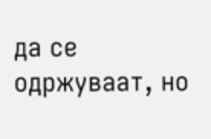да се одржуваат, но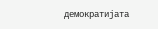демократијата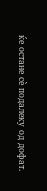ќе остане сè подалеку од дофат.